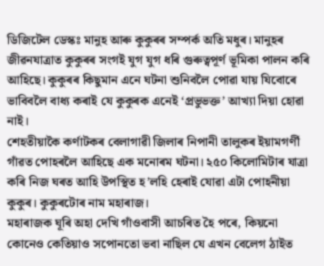ডিজিটেল ডেস্কঃ মানুহ আৰু কুকুৰৰ সম্পৰ্ক অতি মধুৰ। মানুহৰ জীৱনযাত্ৰাত কুকুৰৰ সংগই যুগ যুগ ধৰি গুৰুত্বপূৰ্ণ ভূমিকা পালন কৰি আহিছে। কুকুৰৰ কিছুমান এনে ঘটনা শুনিবলৈ পোৱা যায় যিবোৰে ভাবিবলৈ বাধ্য কৰাই যে কুকুৰক এনেই ‘প্ৰভুভক্ত’ আখ্যা দিয়া হোৱা নাই।
শেহতীয়াকৈ কৰ্ণাটকৰ বেলাগাৱী জিলাৰ নিপানী তালুকৰ ইয়ামগৰ্ণী গাঁৱত পোহৰলৈ আহিছে এক মনোৰম ঘটনা। ২৫০ কিলোমিটাৰ যাত্ৰা কৰি নিজ ঘৰত আহি উপস্থিত হ’লহি হেৰাই যোৱা এটা পোহনীয়া কুকুৰ। কুকুৰটোৰ নাম মহাৰাজ।
মহাৰাজক ঘূৰি অহা দেখি গাঁওবাসী আচৰিত হৈ পৰে, কিয়নো কোনেও কেতিয়াও সপোনতো ভবা নাছিল যে এখন বেলেগ ঠাইত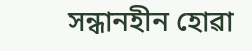সন্ধানহীন হোৱা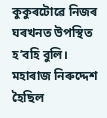কুকুৰটোৱে নিজৰ ঘৰখনত উপস্থিত হ’বহি বুলি।
মহাৰাজ নিৰুদ্দেশ হৈছিল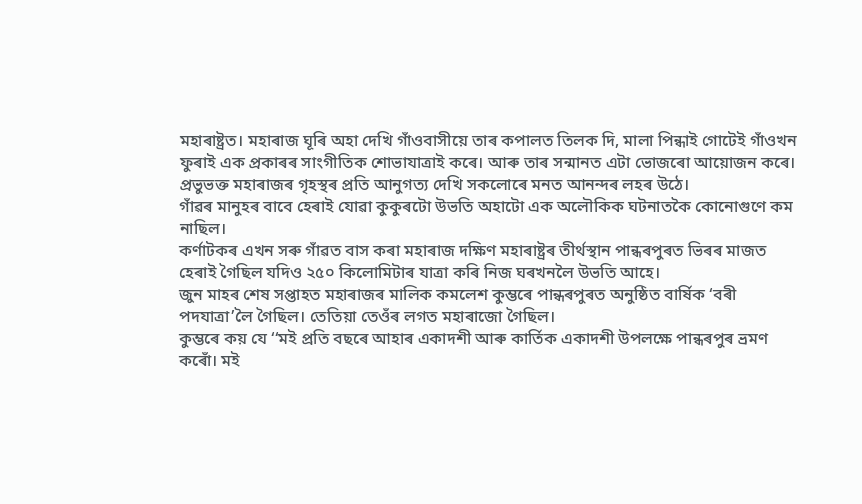মহাৰাষ্ট্ৰত। মহাৰাজ ঘূৰি অহা দেখি গাঁওবাসীয়ে তাৰ কপালত তিলক দি, মালা পিন্ধাই গোটেই গাঁওখন ফুৰাই এক প্ৰকাৰৰ সাংগীতিক শোভাযাত্ৰাই কৰে। আৰু তাৰ সন্মানত এটা ভোজৰো আয়োজন কৰে।
প্ৰভুভক্ত মহাৰাজৰ গৃহস্থৰ প্ৰতি আনুগত্য দেখি সকলোৰে মনত আনন্দৰ লহৰ উঠে।
গাঁৱৰ মানুহৰ বাবে হেৰাই যোৱা কুকুৰটো উভতি অহাটো এক অলৌকিক ঘটনাতকৈ কোনোগুণে কম নাছিল।
কৰ্ণাটকৰ এখন সৰু গাঁৱত বাস কৰা মহাৰাজ দক্ষিণ মহাৰাষ্ট্ৰৰ তীৰ্থস্থান পান্ধৰপুৰত ভিৰৰ মাজত হেৰাই গৈছিল যদিও ২৫০ কিলোমিটাৰ যাত্ৰা কৰি নিজ ঘৰখনলৈ উভতি আহে।
জুন মাহৰ শেষ সপ্তাহত মহাৰাজৰ মালিক কমলেশ কুম্ভৰে পান্ধৰপুৰত অনুষ্ঠিত বাৰ্ষিক ‘বৰী পদযাত্ৰা’লৈ গৈছিল। তেতিয়া তেওঁৰ লগত মহাৰাজো গৈছিল।
কুম্ভৰে কয় যে ‘‘মই প্ৰতি বছৰে আহাৰ একাদশী আৰু কাৰ্তিক একাদশী উপলক্ষে পান্ধৰপুৰ ভ্ৰমণ কৰোঁ। মই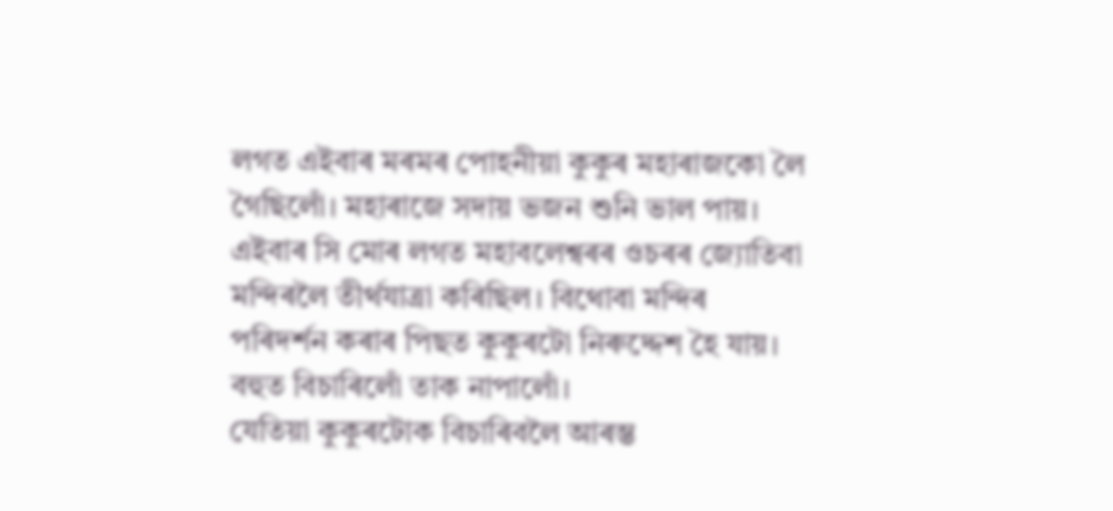লগত এইবাৰ মৰমৰ পোহনীয়া কুকুৰ মহাৰাজকো লৈ গৈছিলোঁ। মহাৰাজে সদায় ভজন শুনি ভাল পায়। এইবাৰ সি মোৰ লগত মহাবলেশ্বৰৰ ওচৰৰ জ্যোতিবা মন্দিৰলৈ তীৰ্থযাত্ৰা কৰিছিল। বিথোবা মন্দিৰ পৰিদৰ্শন কৰাৰ পিছত কুকুৰটো নিৰুদ্দেশ হৈ যায়। বহুত বিচাৰিলোঁ তাক নাপালোঁ।
যেতিয়া কুকুৰটোক বিচাৰিবলৈ আৰম্ভ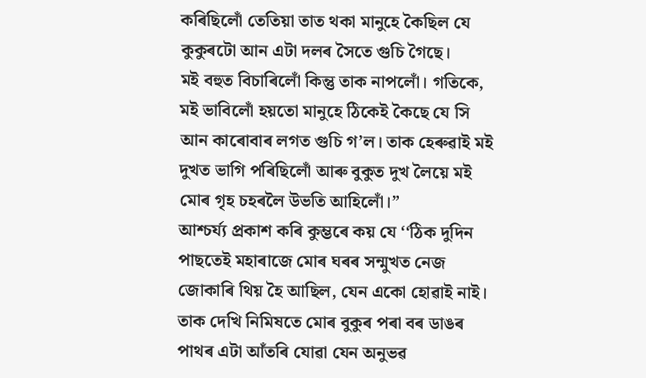কৰিছিলোঁ তেতিয়া তাত থকা মানুহে কৈছিল যে কুকুৰটো আন এটা দলৰ সৈতে গুচি গৈছে।
মই বহুত বিচাৰিলোঁ কিন্তু তাক নাপলোঁ। গতিকে, মই ভাবিলোঁ হয়তো মানুহে ঠিকেই কৈছে যে সি আন কাৰোবাৰ লগত গুচি গ’ল। তাক হেৰুৱাই মই দুখত ভাগি পৰিছিলোঁ আৰু বুকুত দুখ লৈয়ে মই মোৰ গৃহ চহৰলৈ উভতি আহিলোঁ।”
আশ্চৰ্য্য প্ৰকাশ কৰি কুম্ভৰে কয় যে ‘‘ঠিক দুদিন পাছতেই মহাৰাজে মোৰ ঘৰৰ সন্মুখত নেজ জোকাৰি থিয় হৈ আছিল, যেন একো হোৱাই নাই। তাক দেখি নিমিষতে মোৰ বুকুৰ পৰা বৰ ডাঙৰ পাথৰ এটা আঁতৰি যোৱা যেন অনুভৱ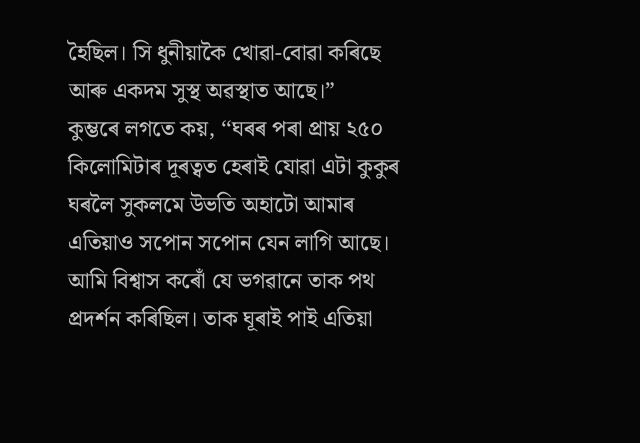হৈছিল। সি ধুনীয়াকৈ খোৱা-বোৱা কৰিছে আৰু একদম সুস্থ অৱস্থাত আছে।”
কুম্ভৰে লগতে কয়, ‘‘ঘৰৰ পৰা প্ৰায় ২৫০ কিলোমিটাৰ দূৰত্বত হেৰাই যোৱা এটা কুকুৰ ঘৰলৈ সুকলমে উভতি অহাটো আমাৰ এতিয়াও সপোন সপোন যেন লাগি আছে। আমি বিশ্বাস কৰোঁ যে ভগৱানে তাক পথ প্ৰদৰ্শন কৰিছিল। তাক ঘূৰাই পাই এতিয়া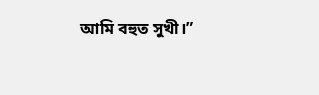আমি বহুত সুখী।”